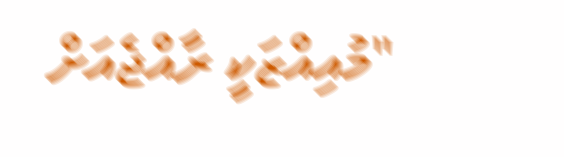"މުއިއްޒަކީ ރާއްޖެއަށް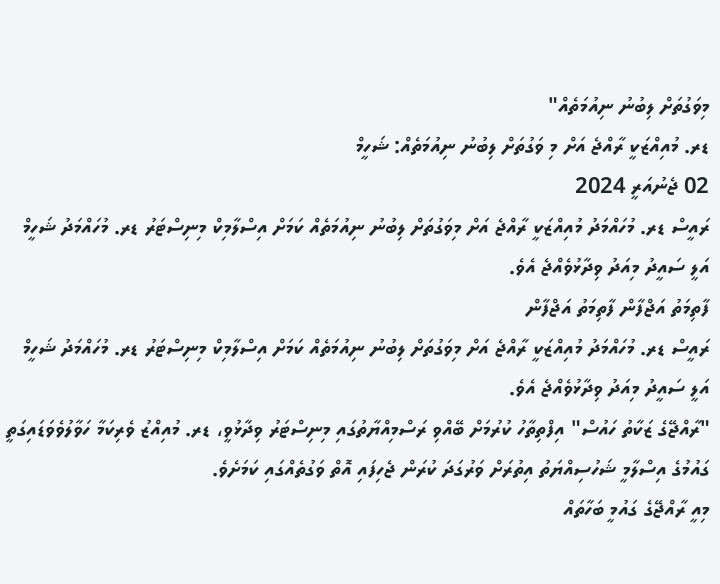މިވަގުތަށް ލިބުނު ނިއުމަތެއް"
ޑރ. މުއިއްޒަކީ ރާއްޖެ އަށް މި ވަގުތަށް ލިބުނު ނިއުމަތެއް: ޝަހީމް
02 ޖެނުއަރީ 2024
ރައީސް ޑރ. މުހައްމަދު މުއިއްޒަކީ ރާއްޖެ އަށް މިވަގުތަށް ލިބުނު ނިއުމަތެއް ކަމަށް އިސްލާމިކް މިނިސްޓަރު ޑރ. މުހައްމަދު ޝަހީމް އަލީ ސައީދު މިއަދު ވިދާޅުވެއްޖެ އެވެ.
ފާތިމަތު އަޖްފާން ފާތިމަތު އަޖްފާން
ރައީސް ޑރ. މުހައްމަދު މުއިއްޒަކީ ރާއްޖެ އަށް މިވަގުތަށް ލިބުނު ނިއުމަތެއް ކަމަށް އިސްލާމިކް މިނިސްޓަރު ޑރ. މުހައްމަދު ޝަހީމް އަލީ ސައީދު މިއަދު ވިދާޅުވެއްޖެ އެވެ.
"ރާއްޖޭގެ ޒަކާތު ހައުސް" އިފްތިތާހު ކުރުމަށް ބޭއްވި ރަސްމިއްޔާތުގައި މިނިސްޓަރު ވިދާޅުވީ، ޑރ. މުއިއްޒު ވެރިކަމާ ހަވާލުވެވަޑައިގަތީ ގައުމުގެ އިސްލާމީ ޝަހުސިއްޔަތު އިތުރަށް ވަރުގަދަ ކުރަން ޖެހިފައި އޮތް ވަގުތެއްގައި ކަމަށެވެ.
މިއީ ރާއްޖޭގެ ގައުމީ ބަހާތައް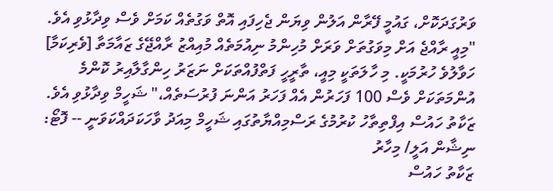ވަރުގަދަކޮށް، ގައުމީ ފޭރާން އަލުން ވިޔަން ޖެހިފައި އޮތް ވަގުތެއް ކަމަށް ވެސް ވިދާޅުވި އެވެ.
"މިއީ ރާއްޖެ އަށް މިވަގުތަށް ވަރަށް މުހިންމު ނިއުމަތެއް މުއިއްޒު ރާއްޖޭގެ ޒައާމަތާ [ވެރިކަމާ] ހަވާލުވެ ހުރުމަކީ. މި ހާލަތަކީ މިއީ، ތާރީހީ ފަތްފުއްތަކަށް ނަޒަރު ހިންގާލާއިރު ކޮންމެ އުންމަތަކަށް ވެސް 100 ފަހަރުން އެއް ފަހަރު އަންނަ ފުރުސަތެއް،" ޝަހީމް ވިދާޅުވި އެވެ.
ޒަކާތު ހައުސް އިފްތިތާހު ކުރުމުގެ ރަސްމިއްޔާތުގައި ޝަހީމް މިއަދު ވާހަކަދައްކަވަނީ -- ފޮޓޯ: ނިޝާން އަލީ/ މިހާރު
ޒަކާތު ހައުސް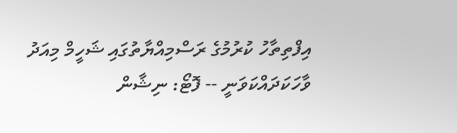އިފްތިތާހު ކުރުމުގެ ރަސްމިއްޔާތުގައި ޝަހީމް މިއަދު ވާހަކަދައްކަވަނީ -- ފޮޓޯ: ނިޝާން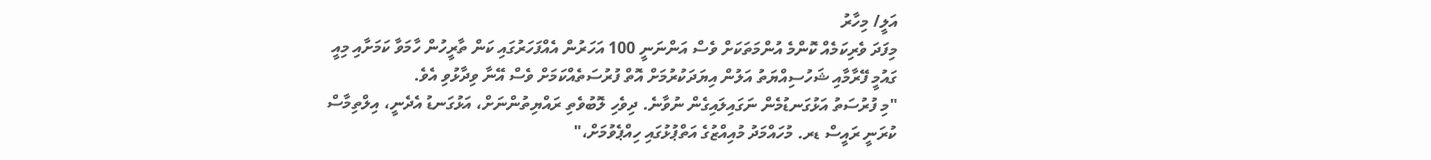އަލީ/ މިހާރު
މިފަދަ ވެރިކަމެއް ކޮންމެ އުންމަތަކަށް ވެސް އަންނަނީ 100 އަހަރުން އެއްފަހަރުގައި ކަން ތާރީހުން ހާމަވާ ކަމަށާއި މިއީ ގައުމީ ފޭރާމާއި ޝަހުސިއްޔަތު އަލުން އިޔަދަކުރުމަށް އޮތް ފުރުސަތެއްކަމަށް ވެސް އޭނާ ވިދާޅުވި އެވެ.
"މި ފުރުސަތު އަޅުގަނޑުމެން ނަގައިލައިގެން ނުވާނެ. ދިވެހި ލޮބުވެތި ރައްޔިތުންނަށް، އަޅުގަނޑު އެދެނީ، އިލްތިމާސް ކުރަނީ ރައީސް ޑރ. މުހައްމަދު މުއިއްޒުގެ އަތްޕުޅުގައި ހިއްޕެވުމަށް،"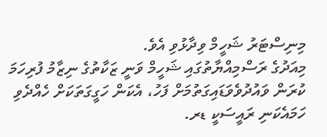މިނިސްޓަރު ޝަހީމް ވިދާޅުވި އެވެ.
މިއަދުގެ ރަސްމިއްޔާތުގައި ޝަހީމް ވަނީ ޒަކާތުގެ ނިޒާމު ފުރިހަމަ ކުރަން ވައުދުވެވަޑައިގަތުމަށް ފަހު، އެކަން ހަގީގަތަކަށް ހެއްދެވި ހަމައެކަނި ރައީސަކީ ޑރ.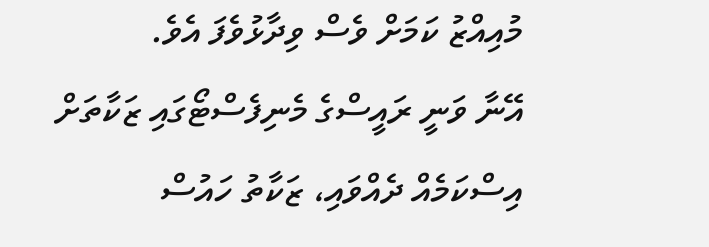މުއިއްޒު ކަމަށް ވެސް ވިދާޅުވެފަ އެވެ.
އޭނާ ވަނީ ރައީސްގެ މެނިފެސްޓޯގައި ޒަކާތަށް އިސްކަމެއް ދެއްވައި، ޒަކާތު ހައުސް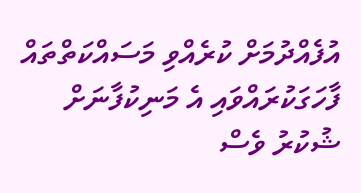އުފެއްދުމަށް ކުރެއްވި މަސައްކަތްތައް ފާހަގަކުރައްވައި އެ މަނިކުފާނަށް ޝުކުރު ވެސް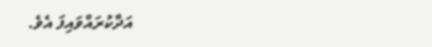އަދާކުރައްވައިފަ އެވެ.